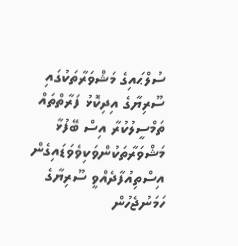ސުލްޙައިގެ މަޝްވަރާތަކުގައި ސޫރިޔާގެ އިދިކޮޅު ފަރާތްތައް ތަމްސީލުކުރާ އިސް ބޭފުޅާ މަޝްވަރާތަކުންވަކިވެވަޑައިގެން އިސްތިއުފާދެއްވީ ސޫރިޔާގެ ހަމަނުޖެހުން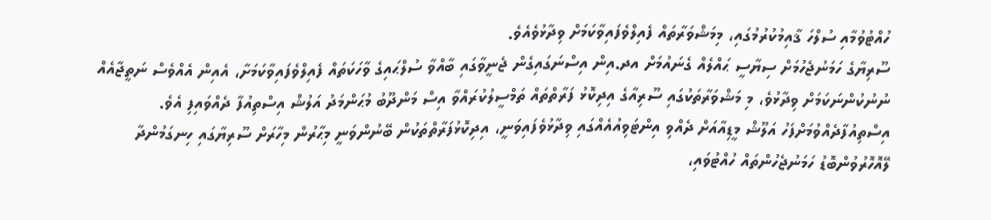ހުއްޓުވުމާއި ސުލްހަ ޤާއިމުކުރުމުގައި، މިމަޝްވަރާތައް ފެއިލްވެފައިވާކަމަށް ވިދާޅުވެއެވެ.
ސޫރިޔާގެ ހަމަނުޖެހުމަށް ސިޔާސީ ޙައްލެއް ގެނައުމަށް އދ.އިން އިސްނަގައިގެން ޖެނީވާގައި ބާއްވާ ސުލްޙައިގެ ވާހަކަތައް ފެއިލްވެފައިވާކަމަށާ، އެއިން އެއްވެސް ނަތީޖާއެއް ނުނުކުންނަކަމަށް ވިދާޅުވެ، މި މަޝްވަރާތަކުގައި ސޫރިއާގެ އިދިކޮޅު ފަރާތްތައް ތަމްސީލުކުރައްވާ އިސް މަންދޫބު މުޙަންމަދު އަލުޝް އިސްތިއުފާ ދެއްވައިފި އެވެ.
އިސްތިއުފާދެއްވުމަށްފަހު އަލޫޝް މީޑިއާއަށް ދެއްވި އިންޓަވިއުއެއްގައި ވިދާޅުވެފައިވަނީ، އިދިކޮޅުފަރާތްތަކުން ބޭނުންވަނީ މިޙާރުން މިހާރަށް ސޫރިޔާގައި ހިނގަމުންދާ ލޭއޮހޮރުވުންބޮޑު ހަމަނުޖެހުންތައް ހުއްޓުވައި،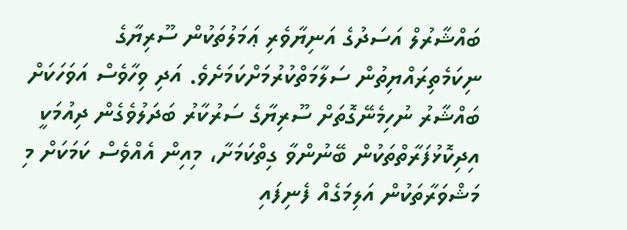ބައްޝާރުލް އަސަދުގެ އަނިޔާވެރި ޢަމަލުތަކުން ސޫރިޔާގެ ނިކަމެތިރައްޔިތުން ސަލާމަތްކުރުމަށްކަމަށެވެ. އަދި ވިހާވެސް އަވަހަކަށް ބައްޝާރު ނުހިމެނޭގޮތަށް ސޫރިޔާގެ ސަރުކާރު ބަދަލުވެގެން ދިއުމަކީ އިދިކޮޅުފަރާތްތަކުން ބޭނުންވާ ގިތްކަމަށާ، މިއިން އެއްވެސް ކަމަކަށް މި މަޝްވަރާތަކުން އަލިމަގެއް ފެނިފައި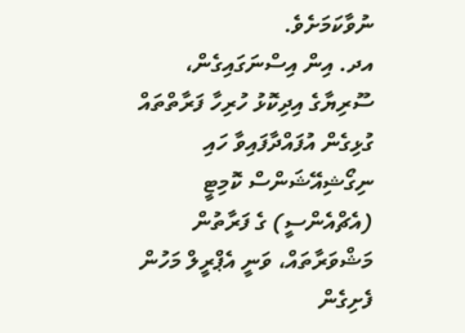ނުވާކަމަށެވެ.
އދ. އިން އިސްނަގައިގެން، ސޫރިޔާގެ އިދިކޮޅު ހުރިހާ ފަރާތްތައް ގުޅިގެން އުފައްދާފައިވާ ހައި ނިގޯޝިއޭޝަންސް ކޮމިޓީ (އެޗްއެންސީ) ގެ ފަރާތުން މަޝްވަރާތައް، ވަނީ އެޕްރީލް މަހުން ފެށިގެން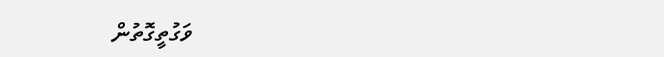ވަގުތީގޮތުން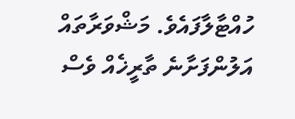ހުއްޓާލާފައެވެ. މަޝްވަރާތައް އަލުންފަށާނެ ތާރީޚެއް ވެސް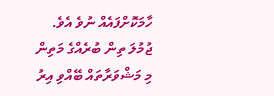ހާމަކޮށްފައެއް ނުވެ އެވެ. ޖުމުލަ ތިން ބުރެއްގެ މަތިން މި މަޝްވަރާތައް ބޭއްވި އިރު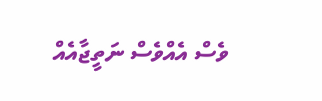ވެސް އެއްވެސް ނަތީޖާއެއް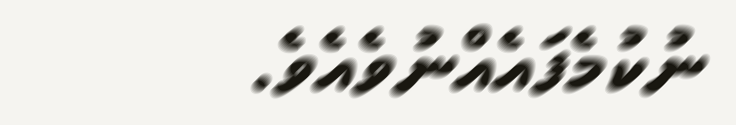ނުކުމެފައެއްނުވެއެވެ.